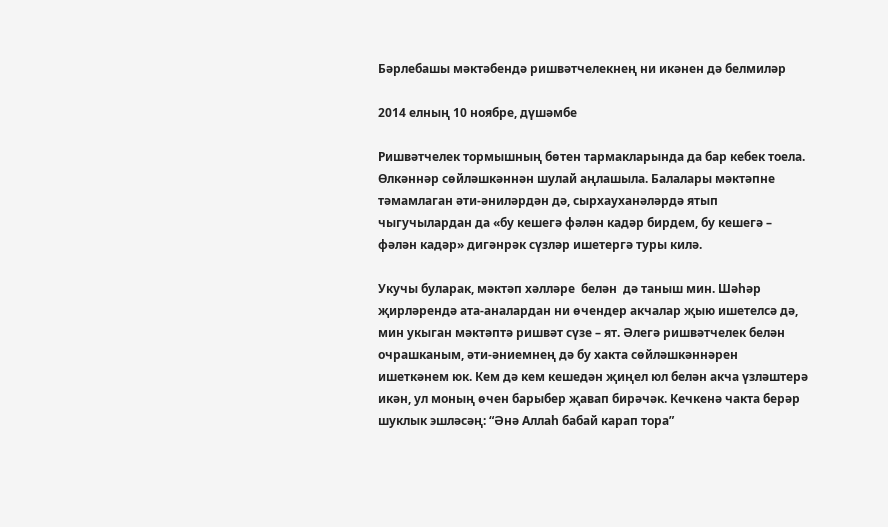Бәрлебашы мәктәбендә ришвәтчелекнең ни икәнен дә белмиләр

2014 елның 10 ноябре, дүшәмбе

Ришвәтчелек тормышның бөтен тармакларында да бар кебек тоела. Өлкәннәр сөйләшкәннән шулай аңлашыла. Балалары мәктәпне тәмамлаган әти-әниләрдән дә, сырхауханәләрдә ятып чыгучылардан да «бу кешегә фәлән кадәр бирдем, бу кешегә – фәлән кадәр» дигәнрәк сүзләр ишетергә туры килә.

Укучы буларак, мәктәп хәлләре  белән  дә таныш мин. Шәһәр җирләрендә ата-аналардан ни өчендер акчалар җыю ишетелсә дә, мин укыган мәктәптә ришвәт сүзе – ят. Әлегә ришвәтчелек белән очрашканым, әти-әниемнең дә бу хакта сөйләшкәннәрен  ишеткәнем юк. Кем дә кем кешедән җиңел юл белән акча үзләштерә икән, ул моның өчен барыбер җавап бирәчәк. Кечкенә чакта берәр шуклык эшләсәң: “Әнә Аллаһ бабай карап тора”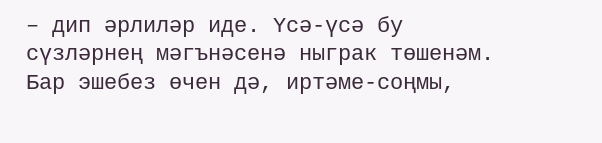– дип әрлиләр иде. Үсә-үсә бу сүзләрнең мәгънәсенә ныграк төшенәм. Бар эшебез өчен дә, иртәме-соңмы,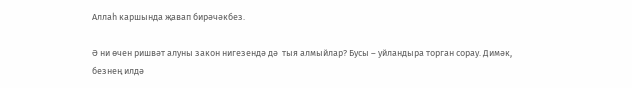Аллаһ каршында җавап бирәчәкбез.

Ә ни өчен ришвәт алуны закон нигезендә дә  тыя алмыйлар? Бусы – уйландыра торган сорау. Димәк, безнең илдә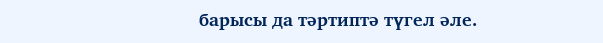барысы да тәртиптә түгел әле.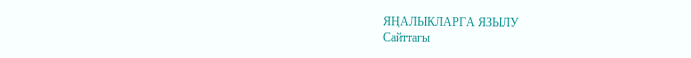ЯҢАЛЫКЛАРГА ЯЗЫЛУ
Сайттагы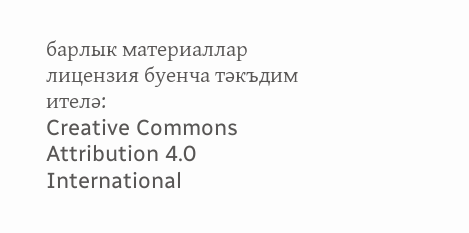барлык материаллар лицензия буенча тәкъдим ителә:
Creative Commons Attribution 4.0 International